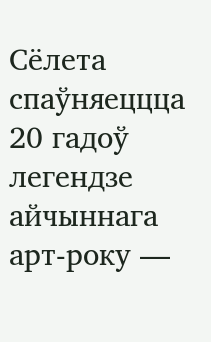Сёлета спаўняеццца 20 гадоў легендзе айчыннага арт-року —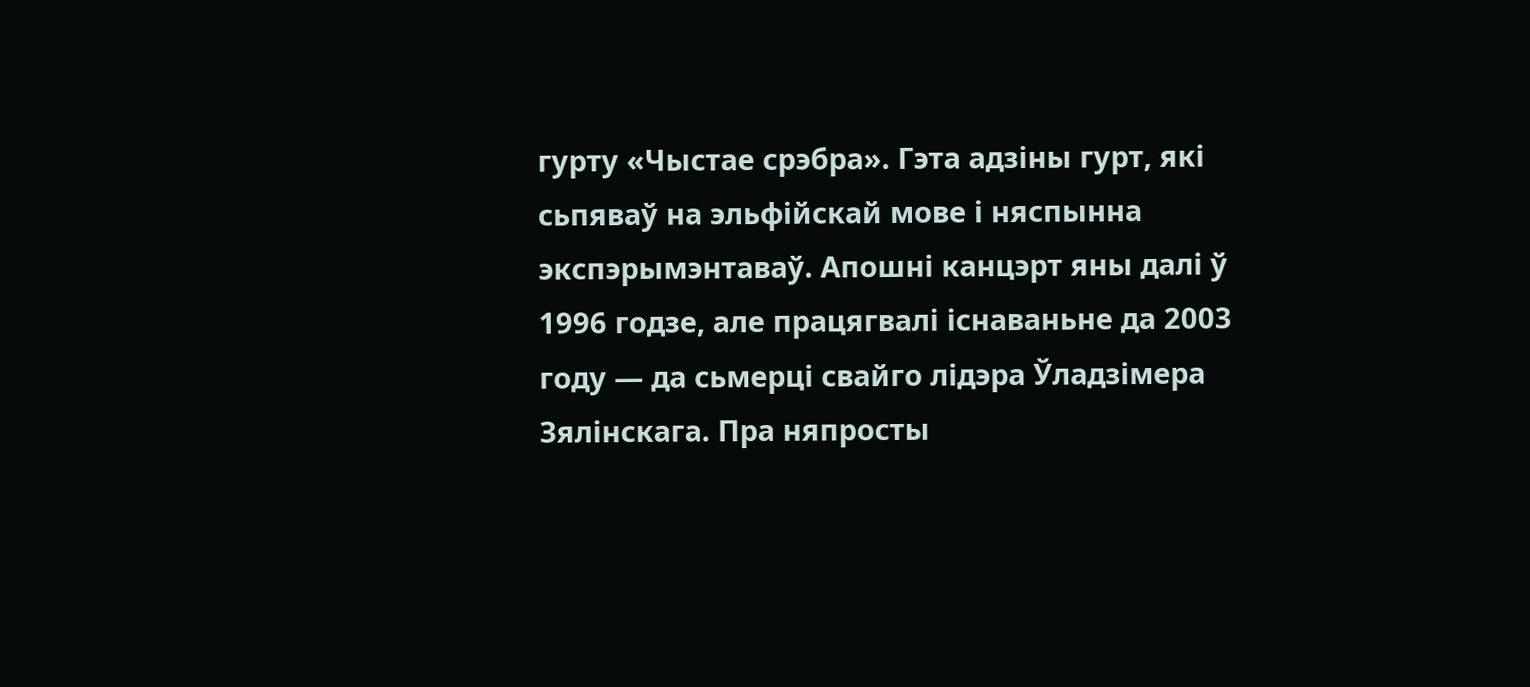гурту «Чыстае срэбра». Гэта адзіны гурт, які сьпяваў на эльфійскай мове і няспынна экспэрымэнтаваў. Апошні канцэрт яны далі ў 1996 годзе, але працягвалі існаваньне да 2003 году — да сьмерці свайго лідэра Ўладзімера Зялінскага. Пра няпросты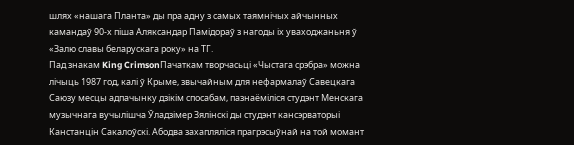шлях «нашага Планта» ды пра адну з самых таямнічых айчынных камандаў 90-х піша Аляксандар Памідораў з нагоды іх уваходжаньня ў «Залю славы беларускага року» на ТГ.
Пад знакам King CrimsonПачаткам творчасьці «Чыстага срэбра» можна лічыць 1987 год, калі ў Крыме, звычайным для нефармалаў Савецкага Саюзу месцы адпачынку дзікім спосабам, пазнаёміліся студэнт Менскага музычнага вучылішча Ўладзімер Зялінскі ды студэнт кансэрваторыі Канстанцін Сакалоўскі. Абодва захапляліся прагрэсыўнай на той момант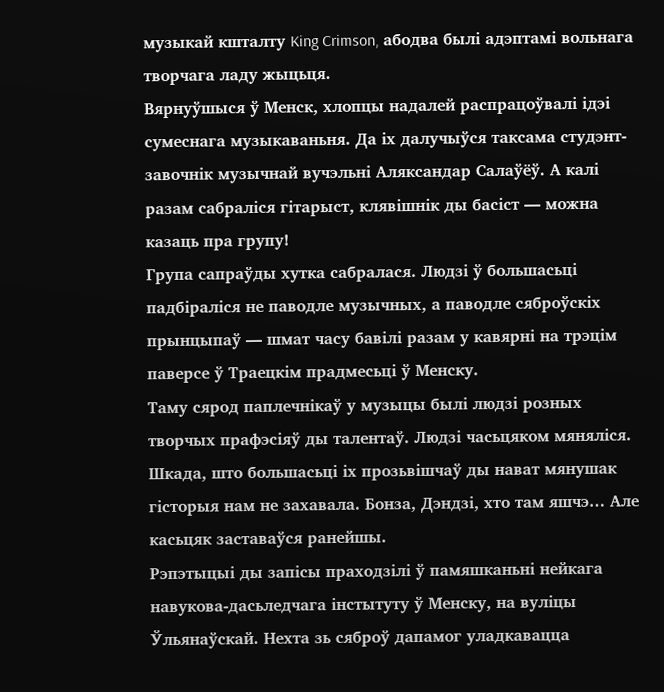музыкай кшталту King Crimson, абодва былі адэптамі вольнага творчага ладу жыцьця.
Вярнуўшыся ў Менск, хлопцы надалей распрацоўвалі ідэі сумеснага музыкаваньня. Да іх далучыўся таксама студэнт-завочнік музычнай вучэльні Аляксандар Салаўёў. А калі разам сабраліся гітарыст, клявішнік ды басіст — можна казаць пра групу!
Група сапраўды хутка сабралася. Людзі ў большасьці падбіраліся не паводле музычных, а паводле сяброўскіх прынцыпаў — шмат часу бавілі разам у кавярні на трэцім паверсе ў Траецкім прадмесьці ў Менску.
Таму сярод паплечнікаў у музыцы былі людзі розных творчых прафэсіяў ды талентаў. Людзі часьцяком мяняліся. Шкада, што большасьці іх прозьвішчаў ды нават мянушак гісторыя нам не захавала. Бонза, Дэндзі, хто там яшчэ… Але касьцяк заставаўся ранейшы.
Рэпэтыцыі ды запісы праходзілі ў памяшканьні нейкага навукова-дасьледчага інстытуту ў Менску, на вуліцы Ўльянаўскай. Нехта зь сяброў дапамог уладкавацца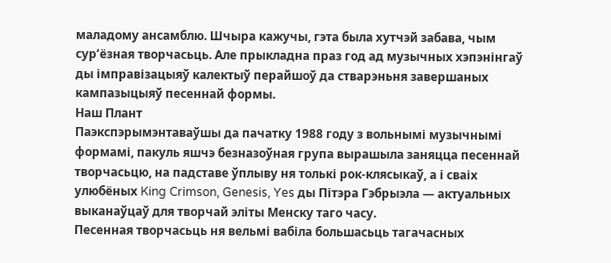маладому ансамблю. Шчыра кажучы, гэта была хутчэй забава, чым сур’ёзная творчасьць. Але прыкладна праз год ад музычных хэпэнінгаў ды імправізацыяў калектыў перайшоў да стварэньня завершаных кампазыцыяў песеннай формы.
Наш Плант
Паэкспэрымэнтаваўшы да пачатку 1988 году з вольнымі музычнымі формамі, пакуль яшчэ безназоўная група вырашыла заняцца песеннай творчасьцю, на падставе ўплыву ня толькі рок-клясыкаў, а і сваіх улюбёных King Crimson, Genesis, Yes ды Пітэра Гэбрыэла — актуальных выканаўцаў для творчай эліты Менску таго часу.
Песенная творчасьць ня вельмі вабіла большасьць тагачасных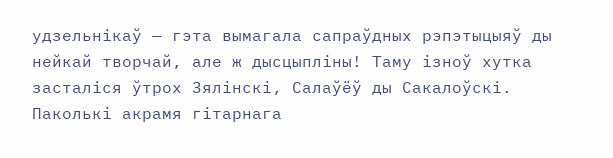удзельнікаў — гэта вымагала сапраўдных рэпэтыцыяў ды нейкай творчай, але ж дысцыпліны! Таму ізноў хутка засталіся ўтрох Зялінскі, Салаўёў ды Сакалоўскі.
Паколькі акрамя гітарнага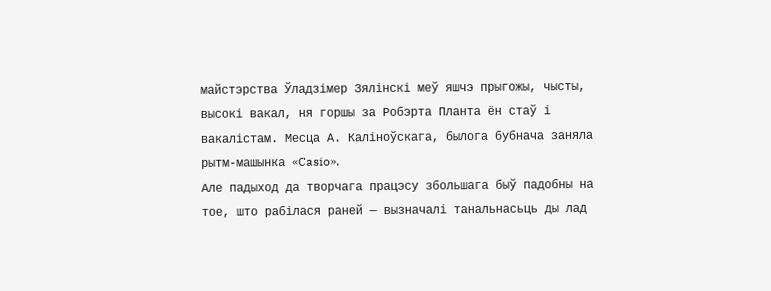майстэрства Ўладзімер Зялінскі меў яшчэ прыгожы, чысты, высокі вакал, ня горшы за Робэрта Планта ён стаў і вакалістам. Месца А. Каліноўскага, былога бубнача заняла рытм-машынка «Casio».
Але падыход да творчага працэсу збольшага быў падобны на тое, што рабілася раней — вызначалі танальнасьць ды лад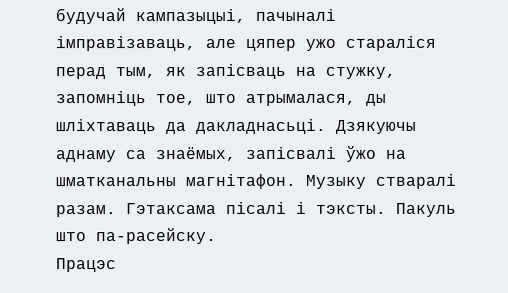будучай кампазыцыі, пачыналі імправізаваць, але цяпер ужо стараліся перад тым, як запісваць на стужку, запомніць тое, што атрымалася, ды шліхтаваць да дакладнасьці. Дзякуючы аднаму са знаёмых, запісвалі ўжо на шматканальны магнітафон. Музыку стваралі разам. Гэтаксама пісалі і тэксты. Пакуль што па-расейску.
Працэс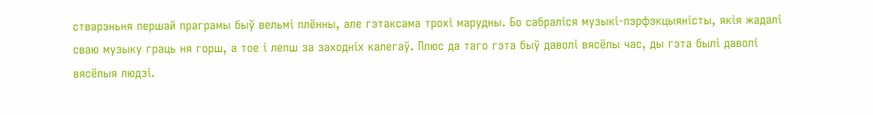стварэньня першай праграмы быў вельмі плённы, але гэтаксама трохі марудны. Бо сабраліся музыкі-пэрфэкцыяністы, якія жадалі сваю музыку граць ня горш, а тое і лепш за заходніх калегаў. Плюс да таго гэта быў даволі вясёлы час, ды гэта былі даволі вясёлыя людзі.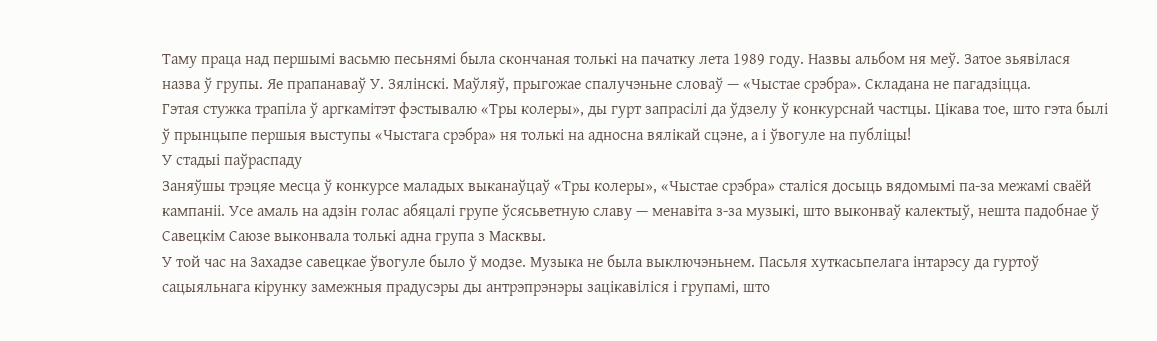Таму праца над першымі васьмю песьнямі была скончаная толькі на пачатку лета 1989 году. Назвы альбом ня меў. Затое зьявілася назва ў групы. Яе прапанаваў У. Зялінскі. Маўляў, прыгожае спалучэньне словаў — «Чыстае срэбра». Складана не пагадзіцца.
Гэтая стужка трапіла ў аргкамітэт фэстывалю «Тры колеры», ды гурт запрасілі да ўдзелу ў конкурснай частцы. Цікава тое, што гэта былі ў прынцыпе першыя выступы «Чыстага срэбра» ня толькі на адносна вялікай сцэне, а і ўвогуле на публіцы!
У стадыі паўраспаду
Заняўшы трэцяе месца ў конкурсе маладых выканаўцаў «Тры колеры», «Чыстае срэбра» сталіся досыць вядомымі па-за межамі сваёй кампаніі. Усе амаль на адзін голас абяцалі групе ўсясьветную славу — менавіта з-за музыкі, што выконваў калектыў, нешта падобнае ў Савецкім Саюзе выконвала толькі адна група з Масквы.
У той час на Захадзе савецкае ўвогуле было ў модзе. Музыка не была выключэньнем. Пасьля хуткасьпелага інтарэсу да гуртоў сацыяльнага кірунку замежныя прадусэры ды антрэпрэнэры зацікавіліся і групамі, што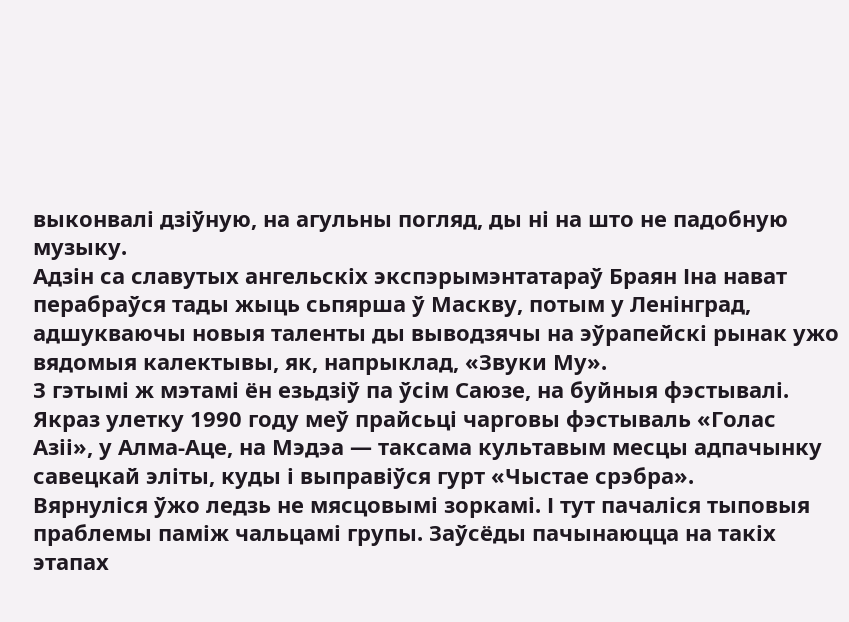выконвалі дзіўную, на агульны погляд, ды ні на што не падобную музыку.
Адзін са славутых ангельскіх экспэрымэнтатараў Браян Іна нават перабраўся тады жыць сьпярша ў Маскву, потым у Ленінград, адшукваючы новыя таленты ды выводзячы на эўрапейскі рынак ужо вядомыя калектывы, як, напрыклад, «Звуки Му».
З гэтымі ж мэтамі ён езьдзіў па ўсім Саюзе, на буйныя фэстывалі. Якраз улетку 1990 году меў прайсьці чарговы фэстываль «Голас Азіі», у Алма-Аце, на Мэдэа — таксама культавым месцы адпачынку савецкай эліты, куды і выправіўся гурт «Чыстае срэбра».
Вярнуліся ўжо ледзь не мясцовымі зоркамі. І тут пачаліся тыповыя праблемы паміж чальцамі групы. Заўсёды пачынаюцца на такіх этапах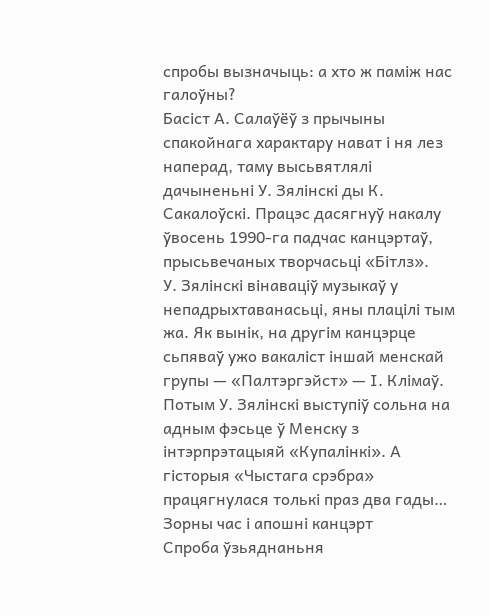спробы вызначыць: а хто ж паміж нас галоўны?
Басіст А. Салаўёў з прычыны спакойнага характару нават і ня лез наперад, таму высьвятлялі дачыненьні У. Зялінскі ды К. Сакалоўскі. Працэс дасягнуў накалу ўвосень 1990-га падчас канцэртаў, прысьвечаных творчасьці «Бітлз».
У. Зялінскі вінаваціў музыкаў у непадрыхтаванасьці, яны плацілі тым жа. Як вынік, на другім канцэрце сьпяваў ужо вакаліст іншай менскай групы — «Палтэргэйст» — І. Клімаў.
Потым У. Зялінскі выступіў сольна на адным фэсьце ў Менску з інтэрпрэтацыяй «Купалінкі». А гісторыя «Чыстага срэбра» працягнулася толькі праз два гады…
Зорны час і апошні канцэрт
Спроба ўзьяднаньня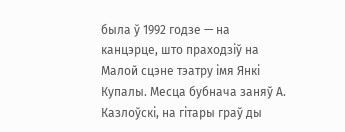была ў 1992 годзе — на канцэрце, што праходзіў на Малой сцэне тэатру імя Янкі Купалы. Месца бубнача заняў А. Казлоўскі, на гітары граў ды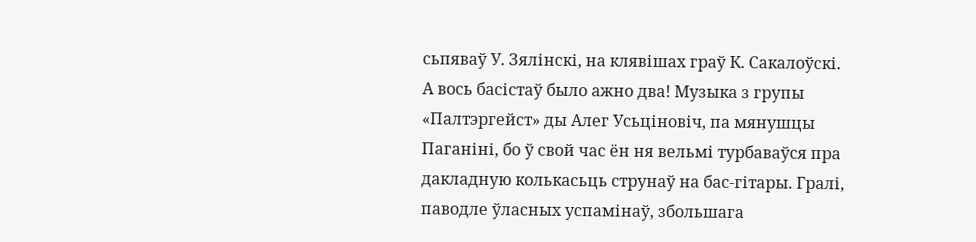сьпяваў У. Зялінскі, на клявішах граў К. Сакалоўскі.
А вось басістаў было ажно два! Музыка з групы «Палтэргейст» ды Алег Усьціновіч, па мянушцы Паганіні, бо ў свой час ён ня вельмі турбаваўся пра дакладную колькасьць струнаў на бас-гітары. Гралі, паводле ўласных успамінаў, збольшага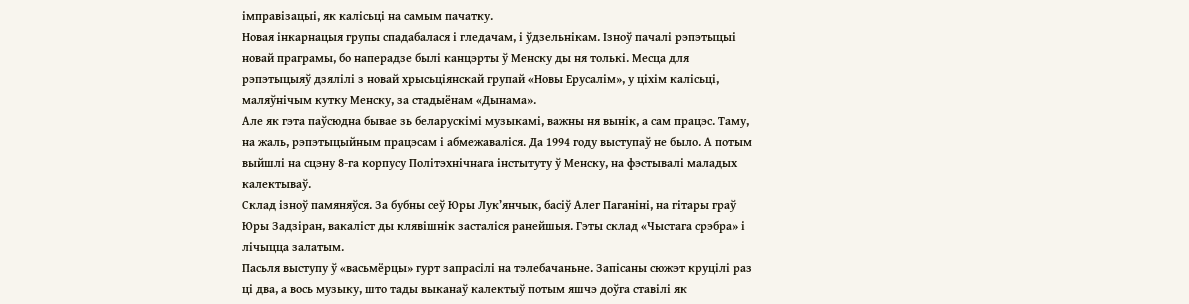імправізацыі, як калісьці на самым пачатку.
Новая інкарнацыя групы спадабалася і гледачам, і ўдзельнікам. Ізноў пачалі рэпэтыцыі новай праграмы, бо наперадзе былі канцэрты ў Менску ды ня толькі. Месца для рэпэтыцыяў дзялілі з новай хрысьціянскай групай «Новы Ерусалім», у ціхім калісьці, маляўнічым кутку Менску, за стадыёнам «Дынама».
Але як гэта паўсюдна бывае зь беларускімі музыкамі, важны ня вынік, а сам працэс. Таму, на жаль, рэпэтыцыйным працэсам і абмежаваліся. Да 1994 году выступаў не было. А потым выйшлі на сцэну 8-га корпусу Політэхнічнага інстытуту ў Менску, на фэстывалі маладых калектываў.
Склад ізноў памяняўся. За бубны сеў Юры Лук’янчык, басіў Алег Паганіні, на гітары граў Юры Задзіран, вакаліст ды клявішнік засталіся ранейшыя. Гэты склад «Чыстага срэбра» і лічыцца залатым.
Пасьля выступу ў «васьмёрцы» гурт запрасілі на тэлебачаньне. Запісаны сюжэт круцілі раз ці два, а вось музыку, што тады выканаў калектыў потым яшчэ доўга ставілі як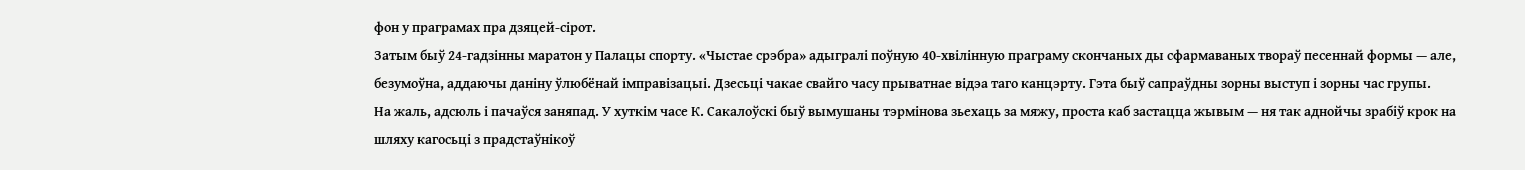фон у праграмах пра дзяцей-сірот.
Затым быў 24-гадзінны маратон у Палацы спорту. «Чыстае срэбра» адыгралі поўную 40-хвілінную праграму скончаных ды сфармаваных твораў песеннай формы — але, безумоўна, аддаючы даніну ўлюбёнай імправізацыі. Дзесьці чакае свайго часу прыватнае відэа таго канцэрту. Гэта быў сапраўдны зорны выступ і зорны час групы.
На жаль, адсюль і пачаўся заняпад. У хуткім часе К. Сакалоўскі быў вымушаны тэрмінова зьехаць за мяжу, проста каб застацца жывым — ня так аднойчы зрабіў крок на шляху кагосьці з прадстаўнікоў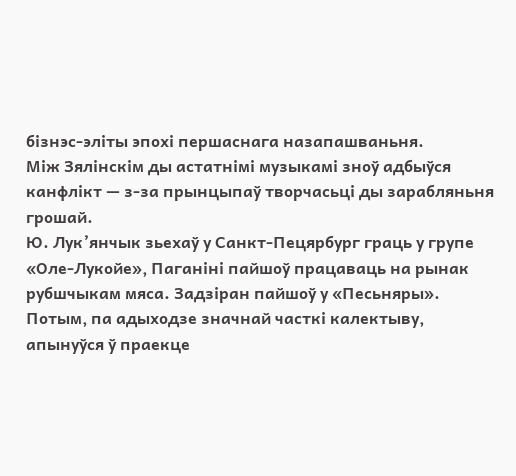бізнэс-эліты эпохі першаснага назапашваньня.
Між Зялінскім ды астатнімі музыкамі зноў адбыўся канфлікт — з-за прынцыпаў творчасьці ды зарабляньня грошай.
Ю. Лук’янчык зьехаў у Санкт-Пецярбург граць у групе «Оле-Лукойе», Паганіні пайшоў працаваць на рынак рубшчыкам мяса. Задзіран пайшоў у «Песьняры». Потым, па адыходзе значнай часткі калектыву, апынуўся ў праекце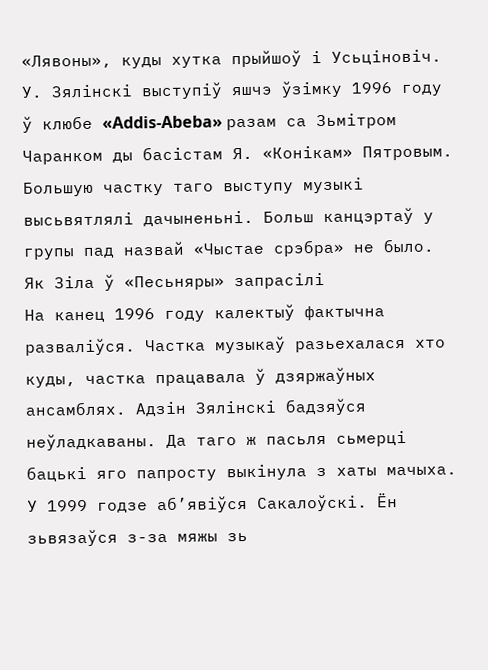«Лявоны», куды хутка прыйшоў і Усьціновіч.
У. Зялінскі выступіў яшчэ ўзімку 1996 году ў клюбе «Addis-Abeba» разам са Зьмітром Чаранком ды басістам Я. «Конікам» Пятровым. Большую частку таго выступу музыкі высьвятлялі дачыненьні. Больш канцэртаў у групы пад назвай «Чыстае срэбра» не было.
Як Зіла ў «Песьняры» запрасілі
На канец 1996 году калектыў фактычна разваліўся. Частка музыкаў разьехалася хто куды, частка працавала ў дзяржаўных ансамблях. Адзін Зялінскі бадзяўся неўладкаваны. Да таго ж пасьля сьмерці бацькі яго папросту выкінула з хаты мачыха.
У 1999 годзе аб’явіўся Сакалоўскі. Ён зьвязаўся з-за мяжы зь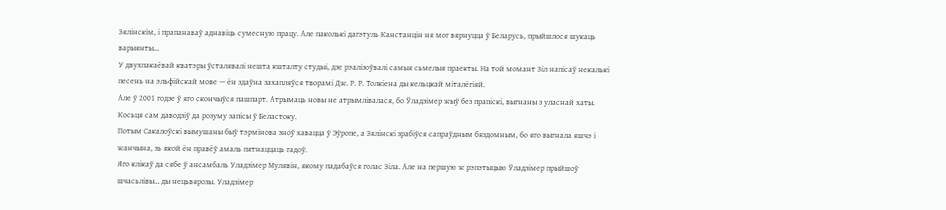Зялінскім, і прапанаваў аднавіць сумесную працу. Але паколькі дагэтуль Канстанцін ня мог вярнуцца ў Беларусь, прыйшлося шукаць варыянты…
У двухпакаёвай кватэры ўсталявалі нешта кшталту студыі, дзе рэалізоўвалі самыя сьмелыя праекты. На той момант Зіл напісаў некалькі песень на эльфійскай мове — ён здаўна захапляўся творамі Дж. Р. Р. Толкіена ды кельцкай міталёгіяй.
Але ў 2001 годзе ў яго скончыўся пашпарт. Атрымаць новы не атрымлівалася, бо Ўладзімер жыў без прапіскі, выгнаны з уласнай хаты. Косьця сам даводзіў да розуму запісы ў Беластоку.
Потым Сакалоўскі вымушаны быў тэрмінова зноў хавацца ў Эўропе, а Зялінскі зрабіўся сапраўдным бяздомным, бо яго выгнала яшчэ і жанчына, зь якой ён правёў амаль пятнаццаць гадоў.
Яго клікаў да сябе ў ансамбаль Уладзімер Мулявін, якому падабаўся голас Зіла. Але на першую ж рэпэтыцыю Ўладзімер прыйшоў шчасьлівы… ды нецьвярозы. Уладзімер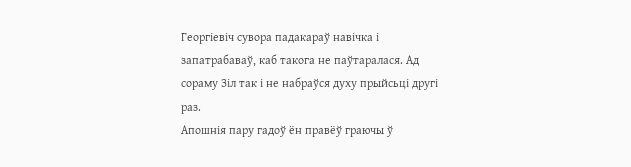Георгіевіч сувора падакараў навічка і запатрабаваў, каб такога не паўтаралася. Ад сораму Зіл так і не набраўся духу прыйсьці другі раз.
Апошнія пару гадоў ён правёў граючы ў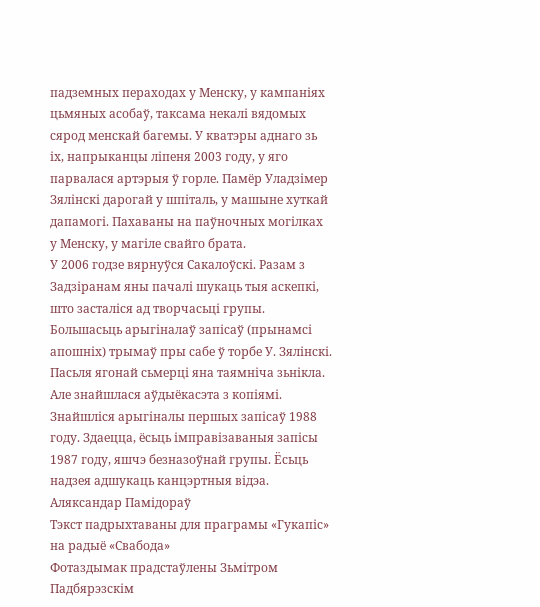падземных пераходах у Менску, у кампаніях цьмяных асобаў, таксама некалі вядомых сярод менскай багемы. У кватэры аднаго зь іх, напрыканцы ліпеня 2003 году, у яго парвалася артэрыя ў горле. Памёр Уладзімер Зялінскі дарогай у шпіталь, у машыне хуткай дапамогі. Пахаваны на паўночных могілках у Менску, у магіле свайго брата.
У 2006 годзе вярнуўся Сакалоўскі. Разам з Задзіранам яны пачалі шукаць тыя аскепкі, што засталіся ад творчасьці групы. Большасьць арыгіналаў запісаў (прынамсі апошніх) трымаў пры сабе ў торбе У. Зялінскі. Пасьля ягонай сьмерці яна таямніча зьнікла.
Але знайшлася аўдыёкасэта з копіямі. Знайшліся арыгіналы першых запісаў 1988 году. Здаецца, ёсьць імправізаваныя запісы 1987 году, яшчэ безназоўнай групы. Ёсьць надзея адшукаць канцэртныя відэа.
Аляксандар Памідораў
Тэкст падрыхтаваны для праграмы «Гукапіс» на радыё «Свабода»
Фотаздымак прадстаўлены Зьмітром Падбярэзскім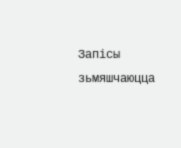Запісы зьмяшчаюцца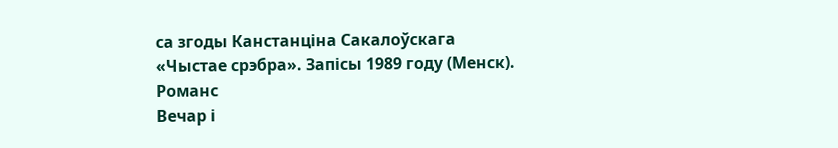са згоды Канстанціна Сакалоўскага
«Чыстае срэбра». Запісы 1989 году (Менск).
Романс
Вечар і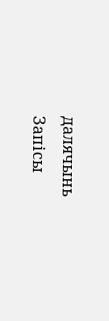далячынь
Запісы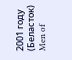2001 году (Беласток)
Men of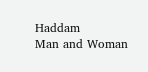Haddam
Man and Woman